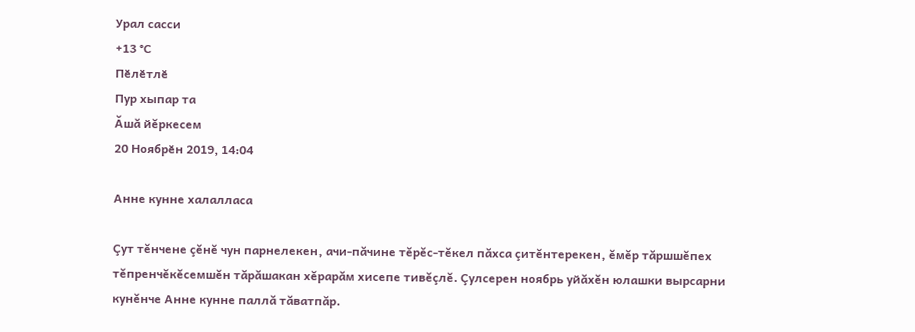Урал сасси
+13 °С
Пӗлӗтлӗ
Пур хыпар та
Ăшă йĕркесем
20 Ноябрӗн 2019, 14:04

Анне кунне халалласа

Çут тĕнчене çĕнĕ чун парнелекен‚ ачи-пăчине тĕрĕс-тĕкел пăхса çитĕнтерекен‚ ĕмĕр тăршшĕпех тĕпренчĕкĕсемшĕн тăрăшакан хĕрарăм хисепе тивĕçлĕ. Çулсерен ноябрь уйăхĕн юлашки вырсарни кунĕнче Анне кунне паллă тăватпăр.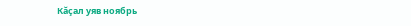Кăçал уяв ноябрь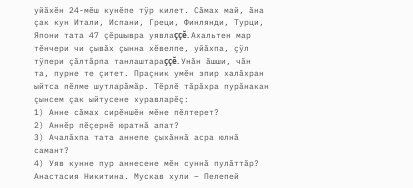уйăхĕн 24-мĕш кунĕпе тÿр килет. Сăмах май‚ ăна çак кун Итали‚ Испани‚ Греци‚ Финлянди‚ Турци‚ Япони тата 47 çĕршывра уявлаççĕ. Ахальтен мар тĕнчери чи çывăх çынна хĕвелпе‚ уйăхпа‚ çÿл тÿпери çăлтăрпа танлаштараççĕ. Унăн ăшши‚ чăн та‚ пурне те çитет. Праçник умĕн эпир халăхран ыйтса пĕлме шутларăмăр. Тĕрлĕ тăрăхра пурăнакан çынсем çак ыйтусене хуравларĕç:
1) Анне сăмах сирĕншĕн мĕне пĕлтерет?
2) Аннĕр пĕçернĕ юратнă апат?
3) Ачалăхпа тата аннепе çыхăннă асра юлнă самант?
4) Уяв кунне пур аннесене мĕн суннă пулăттăр?
Анастасия Никитина. Мускав хули – Пелепей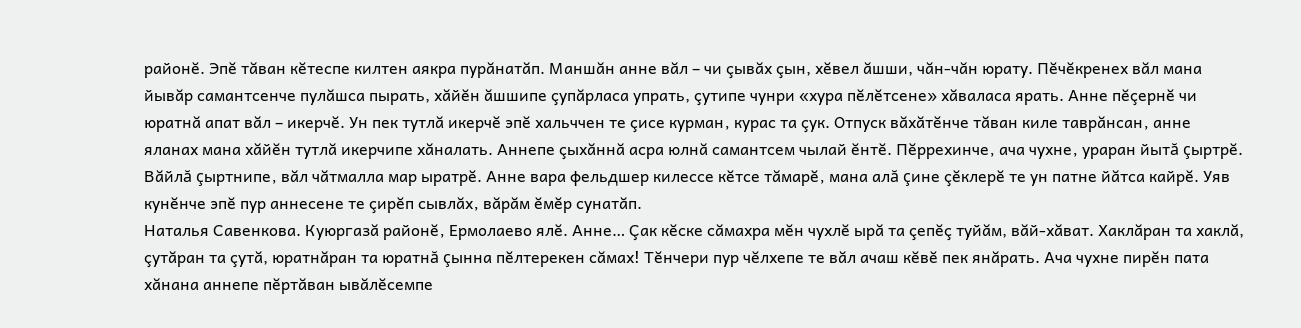районĕ. Эпĕ тăван кĕтеспе килтен аякра пурăнатăп. Маншăн анне вăл – чи çывăх çын, хĕвел ăшши, чăн-чăн юрату. Пĕчĕкренех вăл мана йывăр самантсенче пулăшса пырать, хăйĕн ăшшипе çупăрласа упрать, çутипе чунри «хура пĕлĕтсене» хăваласа ярать. Анне пĕçернĕ чи юратнă апат вăл – икерчĕ. Ун пек тутлă икерчĕ эпĕ хальччен те çисе курман‚ курас та çук. Отпуск вăхăтĕнче тăван киле таврăнсан‚ анне яланах мана хăйĕн тутлă икерчипе хăналать. Аннепе çыхăннă асра юлнă самантсем чылай ĕнтĕ. Пĕррехинче‚ ача чухне‚ ураран йытă çыртрĕ. Вăйлă çыртнипе‚ вăл чăтмалла мар ыратрĕ. Анне вара фельдшер килессе кĕтсе тăмарĕ‚ мана алă çине çĕклерĕ те ун патне йăтса кайрĕ. Уяв кунĕнче эпĕ пур аннесене те çирĕп сывлăх‚ вăрăм ĕмĕр сунатăп.
Наталья Савенкова. Куюргазă районĕ‚ Ермолаево ялĕ. Анне… Çак кĕске сăмахра мĕн чухлĕ ырă та çепĕç туйăм, вăй-хăват. Хаклăран та хаклă, çутăран та çутă, юратнăран та юратнă çынна пĕлтерекен сăмах! Тĕнчери пур чĕлхепе те вăл ачаш кĕвĕ пек янăрать. Ача чухне пирĕн пата хăнана аннепе пĕртăван ывăлĕсемпе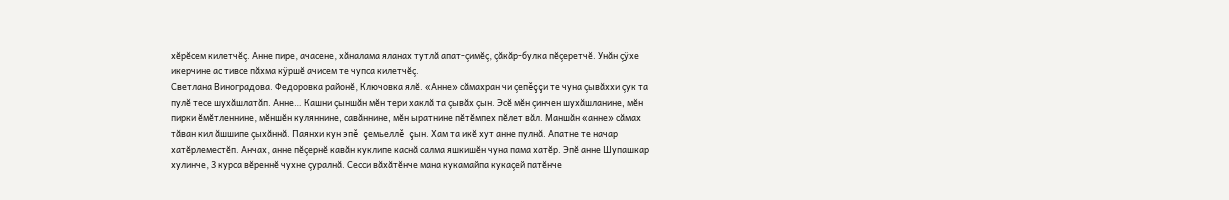хĕрĕсем килетчĕç. Анне пире‚ ачасене‚ хăналама яланах тутлă апат-çимĕç‚ çăкăр-булка пĕçеретчĕ. Унăн çÿхе икерчине ас тивсе пăхма кÿршĕ ачисем те чупса килетчĕç.
Светлана Виноградова. Федоровка районĕ‚ Ключовка ялĕ. «Анне» сăмахран чи çепĕççи те чуна çывăххи çук та пулĕ тесе шухăшлатăп. Анне… Кашни çыншăн мĕн тери хаклă та çывăх çын. Эсĕ мĕн çинчен шухăшланине, мĕн пирки ĕмĕтленнине‚ мĕншĕн куляннине, савăннине, мĕн ыратнине пĕтĕмпех пĕлет вăл. Маншăн «анне» сăмах тăван кил ăшшипе çыхăннă. Паянхи кун эпĕ çемьеллĕ çын. Хам та икĕ хут анне пулнă. Апатне те начар хатĕрлеместĕп. Анчах‚ анне пĕçернĕ кавăн куклипе каснă салма яшкишĕн чуна пама хатĕр. Эпĕ анне Шупашкар хулинче‚ 3 курса вĕреннĕ чухне çуралнă. Сесси вăхăтĕнче мана кукамайпа кукаçей патĕнче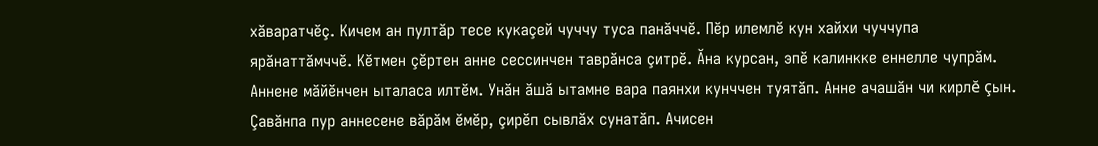хăваратчĕç. Кичем ан пултăр тесе кукаçей чуччу туса панăччĕ. Пĕр илемлĕ кун хайхи чуччупа ярăнаттăмччĕ. Кĕтмен çĕртен анне сессинчен таврăнса çитрĕ. Ăна курсан‚ эпĕ калинкке еннелле чупрăм. Аннене мăйĕнчен ыталаса илтĕм. Унăн ăшă ытамне вара паянхи кунччен туятăп. Анне ачашăн чи кирлĕ çын. Çавăнпа пур аннесене вăрăм ĕмĕр‚ çирĕп сывлăх сунатăп. Ачисен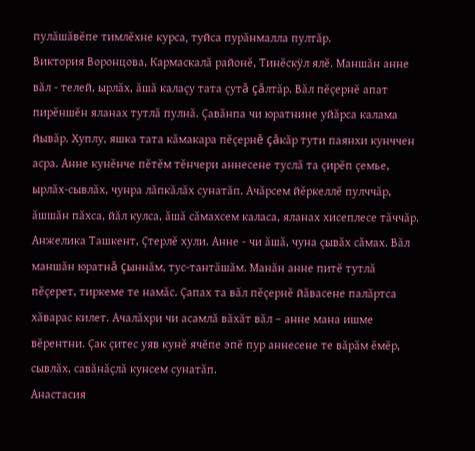пулăшăвĕпе тимлĕхне курса, туйса пурăнмалла пултăр.
Виктория Воронцова‚ Кармаскалă районĕ‚ Тинĕскÿл ялĕ. Маншăн анне вăл - телей‚ ырлăх‚ ăшă калаçу тата çутă çăлтăр. Вăл пĕçернĕ апат пирĕншĕн яланах тутлă пулнă. Çавăнпа чи юратнине уйăрса калама йывăр. Хуплу‚ яшка тата кăмакара пĕçернĕ çăкăр тути паянхи кунччен асра. Анне кунĕнче пĕтĕм тĕнчери аннесене туслă та çирĕп çемье‚ ырлăх-сывлăх‚ чунра лăпкăлăх сунатăп. Ачăрсем йĕркеллĕ пулччăр‚ ăшшăн пăхса‚ йăл кулса‚ ăшă сăмахсем каласа‚ яланах хисеплесе тăччăр.
Анжелика Ташкент‚ Çтерлĕ хули. Анне - чи ăшă‚ чуна çывăх сăмах. Вăл маншăн юратнă çыннăм‚ тус-тантăшăм. Манăн анне питĕ тутлă пĕçерет‚ тиркеме те намăс. Çапах та вăл пĕçернĕ йăвасене палăртса хăварас килет. Ачалăхри чи асамлă вăхăт вăл – анне мана ишме вĕрентни. Çак çитес уяв кунĕ ячĕпе эпĕ пур аннесене те вăрăм ĕмĕр‚ сывлăх‚ савăнăçлă кунсем сунатăп.
Анастасия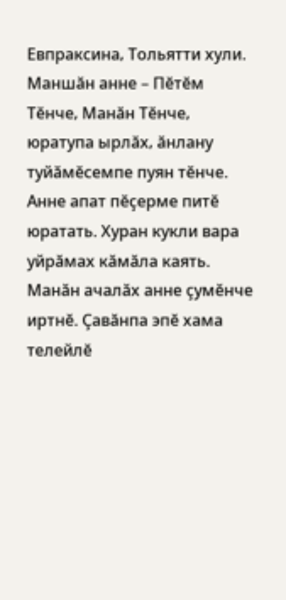Евпраксина‚ Тольятти хули. Маншăн анне – Пĕтĕм Тĕнче‚ Манăн Тĕнче‚ юратупа ырлăх‚ ăнлану туйăмĕсемпе пуян тĕнче. Анне апат пĕçерме питĕ юратать. Хуран кукли вара уйрăмах кăмăла каять. Манăн ачалăх анне çумĕнче иртнĕ. Çавăнпа эпĕ хама телейлĕ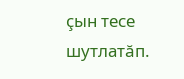çын тесе шутлатăп.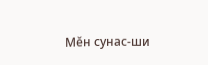Мĕн сунас-ши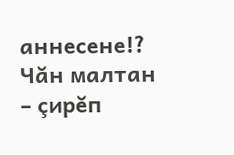аннесене!? Чăн малтан – çирĕп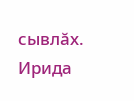сывлăх.
Ирида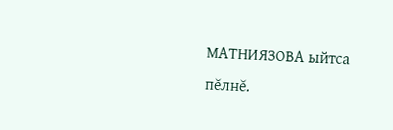МАТНИЯЗОВА ыйтса пĕлнĕ.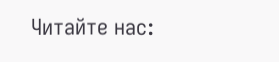Читайте нас: